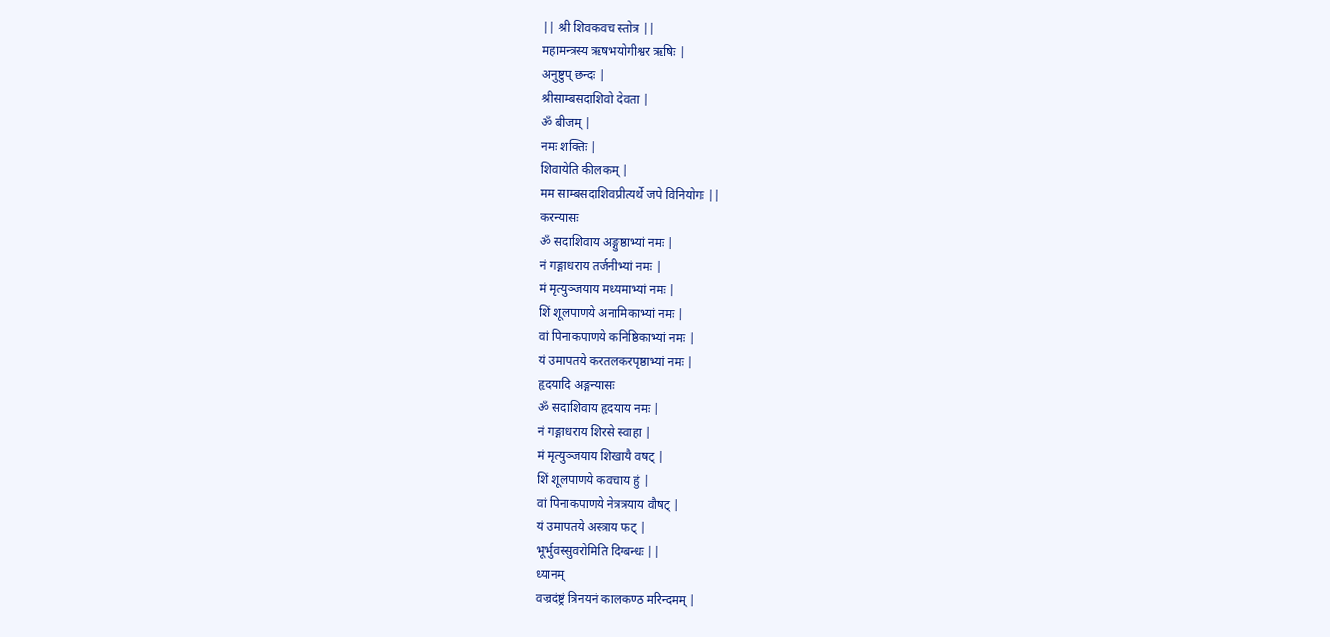|| श्री शिवकवच स्तोत्र ||
महामन्त्रस्य ऋषभयोगीश्वर ऋषिः |
अनुष्टुप् छन्दः |
श्रीसाम्बसदाशिवो देवता |
ॐ बीजम् |
नमः शक्तिः |
शिवायेति कीलकम् |
मम साम्बसदाशिवप्रीत्यर्थे जपे विनियोगः ||
करन्यासः
ॐ सदाशिवाय अङ्गुष्ठाभ्यां नमः |
नं गङ्गाधराय तर्जनीभ्यां नमः |
मं मृत्युञ्जयाय मध्यमाभ्यां नमः |
शिं शूलपाणये अनामिकाभ्यां नमः |
वां पिनाकपाणये कनिष्ठिकाभ्यां नमः |
यं उमापतये करतलकरपृष्ठाभ्यां नमः |
हृदयादि अङ्गन्यासः
ॐ सदाशिवाय हृदयाय नमः |
नं गङ्गाधराय शिरसे स्वाहा |
मं मृत्युञ्जयाय शिखायै वषट् |
शिं शूलपाणये कवचाय हुं |
वां पिनाकपाणये नेत्रत्रयाय वौषट् |
यं उमापतये अस्त्राय फट् |
भूर्भुवस्सुवरोमिति दिग्बन्धः ||
ध्यानम्
वज्रदंष्ट्रं त्रिनयनं कालकण्ठ मरिन्दमम् |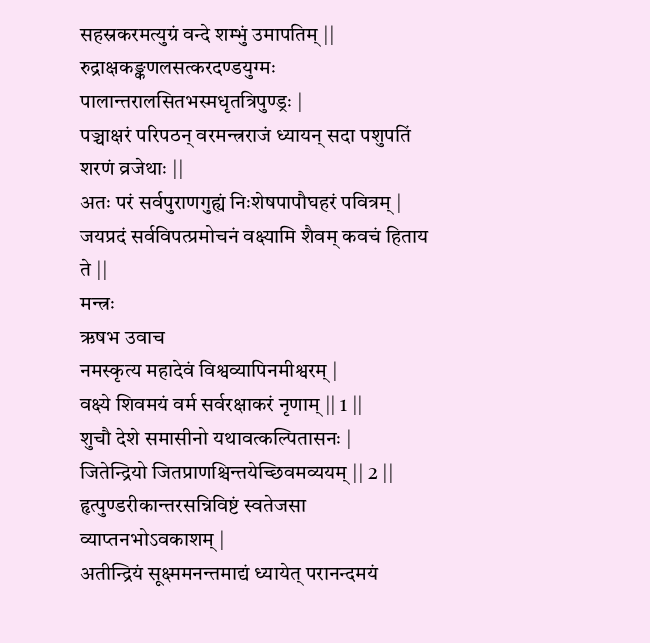सहस्रकरमत्युग्रं वन्दे शम्भुं उमापतिम् ||
रुद्राक्षकङ्कणलसत्करदण्डयुग्मः पालान्तरालसितभस्मधृतत्रिपुण्ड्रः |
पञ्चाक्षरं परिपठन् वरमन्त्रराजं ध्यायन् सदा पशुपतिं शरणं व्रजेथाः ||
अतः परं सर्वपुराणगुह्यं निःशेषपापौघहरं पवित्रम् |
जयप्रदं सर्वविपत्प्रमोचनं वक्ष्यामि शैवम् कवचं हिताय ते ||
मन्त्रः
ऋषभ उवाच
नमस्कृत्य महादेवं विश्वव्यापिनमीश्वरम् |
वक्ष्ये शिवमयं वर्म सर्वरक्षाकरं नृणाम् || 1 ||
शुचौ देशे समासीनो यथावत्कल्पितासनः |
जितेन्द्रियो जितप्राणश्चिन्तयेच्छिवमव्ययम् || 2 ||
हृत्पुण्डरीकान्तरसन्निविष्टं स्वतेजसा व्याप्तनभोऽवकाशम् |
अतीन्द्रियं सूक्ष्ममनन्तमाद्यं ध्यायेत् परानन्दमयं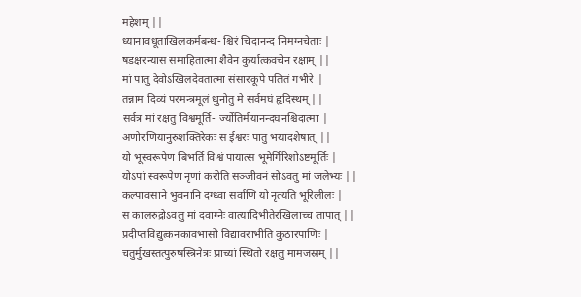महेशम् ||
ध्यानावधूताखिलकर्मबन्ध- श्चिरं चिदानन्द निमग्नचेताः |
षडक्षरन्यास समाहितात्मा शैवेन कुर्यात्कवचेन रक्षाम् ||
मां पातु देवोऽखिलदेवतात्मा संसारकूपे पतितं गभीरे |
तन्नाम दिव्यं परमन्त्रमूलं धुनोतु मे सर्वमघं हृदिस्थम् ||
सर्वत्र मां रक्षतु विश्वमूर्ति- र्ज्योतिर्मयानन्दघनश्चिदात्मा |
अणोरणियानुरुशक्तिरेकः स ईश्वरः पातु भयादशेषात् ||
यो भूस्वरूपेण बिभर्ति विश्वं पायात्स भूमेर्गिरिशोऽष्टमूर्तिः |
योऽपां स्वरूपेण नृणां करोति सञ्जीवनं सोऽवतु मां जलेभ्यः ||
कल्पावसाने भुवनानि दग्ध्वा सर्वाणि यो नृत्यति भूरिलीलः |
स कालरुद्रोऽवतु मां दवाग्नेः वात्यादिभीतेरखिलाच्च तापात् ||
प्रदीप्तविद्युत्कनकावभासो विद्यावराभीति कुठारपाणिः |
चतुर्मुखस्तत्पुरुषस्त्रिनेत्रः प्राच्यां स्थितो रक्षतु मामजस्रम् ||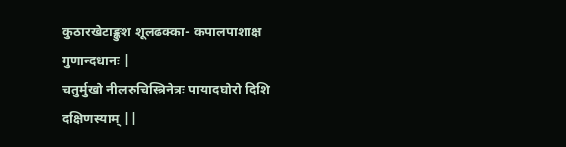कुठारखेटाङ्कुश शूलढक्का- कपालपाशाक्ष गुणान्दधानः |
चतुर्मुखो नीलरुचिस्त्रिनेत्रः पायादघोरो दिशि दक्षिणस्याम् ||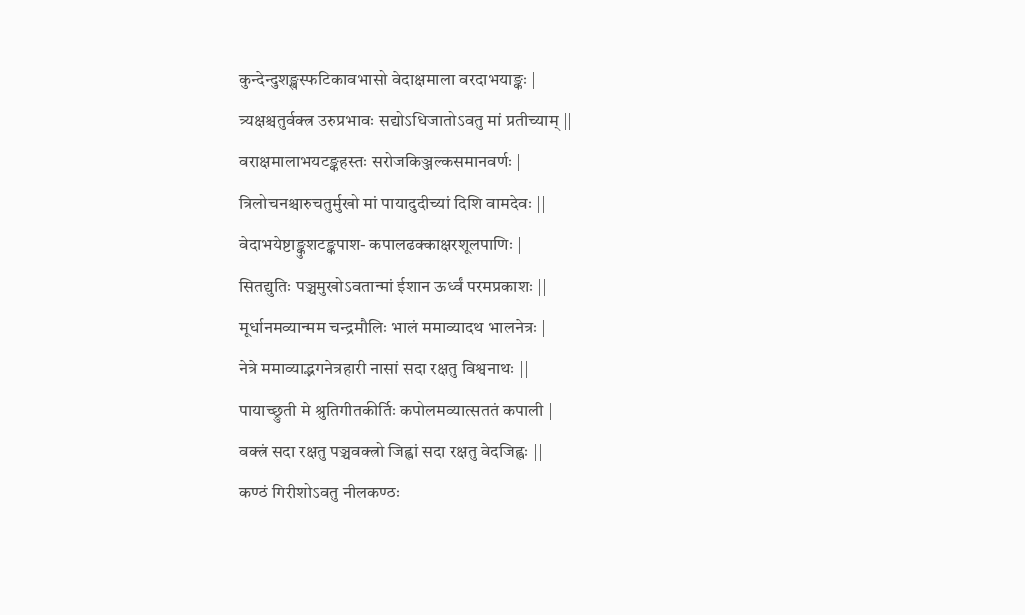कुन्देन्दुशङ्खस्फटिकावभासो वेदाक्षमाला वरदाभयाङ्कः |
त्र्यक्षश्चतुर्वक्त्र उरुप्रभावः सद्योऽधिजातोऽवतु मां प्रतीच्याम् ||
वराक्षमालाभयटङ्कहस्तः सरोजकिञ्जल्कसमानवर्णः |
त्रिलोचनश्चारुचतुर्मुखो मां पायादुदीच्यां दिशि वामदेवः ||
वेदाभयेष्टाङ्कुशटङ्कपाश- कपालढक्काक्षरशूलपाणिः |
सितद्युतिः पञ्चमुखोऽवतान्मां ईशान ऊर्ध्वं परमप्रकाशः ||
मूर्धानमव्यान्मम चन्द्रमौलिः भालं ममाव्यादथ भालनेत्रः |
नेत्रे ममाव्याद्भगनेत्रहारी नासां सदा रक्षतु विश्वनाथः ||
पायाच्छ्रुती मे श्रुतिगीतकीर्तिः कपोलमव्यात्सततं कपाली |
वक्त्रं सदा रक्षतु पञ्चवक्त्रो जिह्वां सदा रक्षतु वेदजिह्वः ||
कण्ठं गिरीशोऽवतु नीलकण्ठः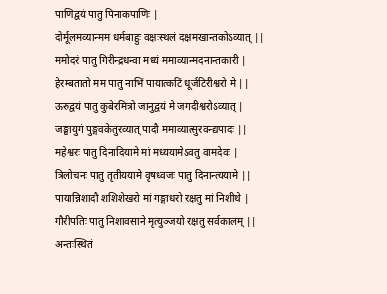पाणिद्वयं पातु पिनाकपाणिः |
दोर्मूलमव्यान्मम धर्मबाहुः वक्षःस्थलं दक्षमखान्तकोऽव्यात् ||
ममोदरं पातु गिरीन्द्रधन्वा मध्यं ममाव्यान्मदनान्तकारी |
हेरम्बतातो मम पातु नाभिं पायात्कटिं धूर्जटिरीश्वरो मे ||
ऊरुद्वयं पातु कुबेरमित्रो जानुद्वयं मे जगदीश्वरोऽव्यात् |
जङ्घायुगं पुङ्गवकेतुरव्यात् पादौ ममाव्यात्सुरवन्द्यपादः ||
महेश्वरः पातु दिनादियामे मां मध्ययामेऽवतु वामदेवः |
त्रिलोचनः पातु तृतीययामे वृषध्वजः पातु दिनान्त्ययामे ||
पायान्निशादौ शशिशेखरो मां गङ्गाधरो रक्षतु मां निशीथे |
गौरीपतिः पातु निशावसाने मृत्युञ्जयो रक्षतु सर्वकालम् ||
अन्तःस्थितं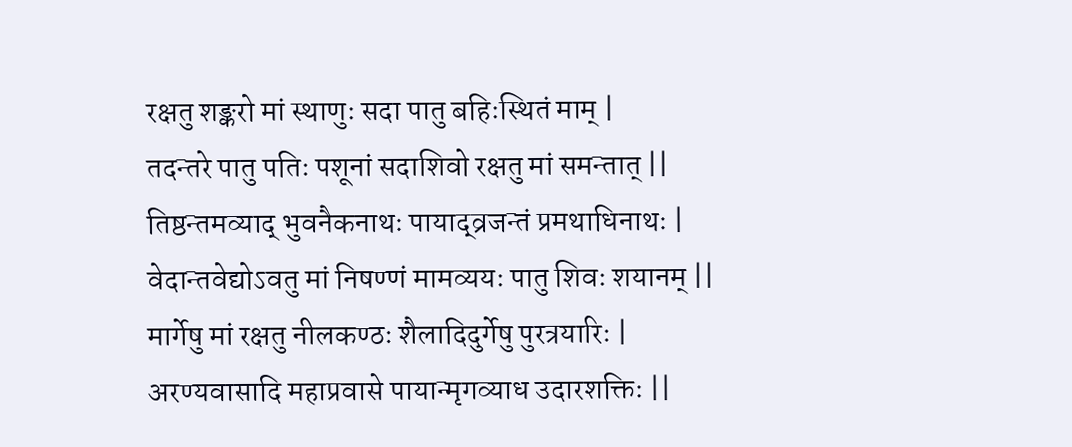रक्षतु शङ्करो मां स्थाणुः सदा पातु बहिःस्थितं माम् |
तदन्तरे पातु पतिः पशूनां सदाशिवो रक्षतु मां समन्तात् ||
तिष्ठन्तमव्याद् भुवनैकनाथः पायाद्व्रजन्तं प्रमथाधिनाथः |
वेदान्तवेद्योऽवतु मां निषण्णं मामव्ययः पातु शिवः शयानम् ||
मार्गेषु मां रक्षतु नीलकण्ठः शैलादिदुर्गेषु पुरत्रयारिः |
अरण्यवासादि महाप्रवासे पायान्मृगव्याध उदारशक्तिः ||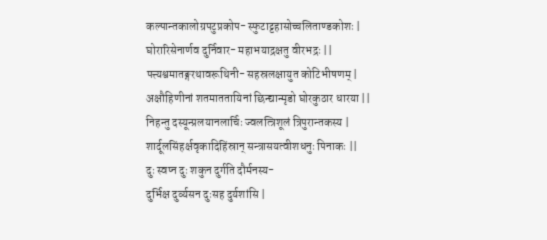कल्पान्तकालोग्रपटुप्रकोप- स्फुटाट्टहासोच्चलिताण्डकोशः |
घोरारिसेनार्णव दुर्निवार- महाभयाद्रक्षतु वीरभद्रः ||
पत्त्यश्वमातङ्गरथावरूथिनी- सहस्रलक्षायुत कोटिभीषणम् |
अक्षौहिणीनां शतमाततायिनां छिन्द्यान्मृडो घोरकुठार धारया ||
निहन्तु दस्यून्प्रलयानलार्चिः ज्वलत्त्रिशूलं त्रिपुरान्तकस्य |
शार्दूलसिंहर्क्षवृकादिहिंस्रान् सन्त्रासयत्वीशधनुः पिनाकः ||
दुः स्वप्न दुः शकुन दुर्गति दौर्मनस्य-
दुर्भिक्ष दुर्व्यसन दुःसह दुर्यशांसि |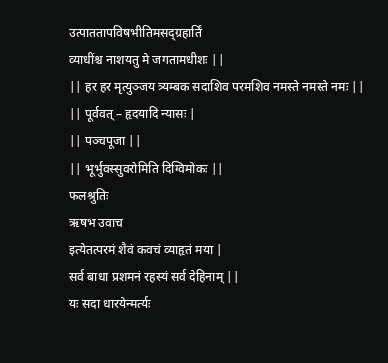उत्पाततापविषभीतिमसद्ग्रहार्तिं
व्याधींश्च नाशयतु मे जगतामधीशः ||
|| हर हर मृत्युञ्जय त्र्यम्बक सदाशिव परमशिव नमस्ते नमस्ते नमः ||
|| पूर्ववत् – हृदयादि न्यासः |
|| पञ्चपूजा ||
|| भूर्भुवस्सुवरोमिति दिग्विमोकः ||
फलश्रुतिः
ऋषभ उवाच
इत्येतत्परमं शैवं कवचं व्याहृतं मया |
सर्व बाधा प्रशमनं रहस्यं सर्व देहिनाम् ||
यः सदा धारयेन्मर्त्यः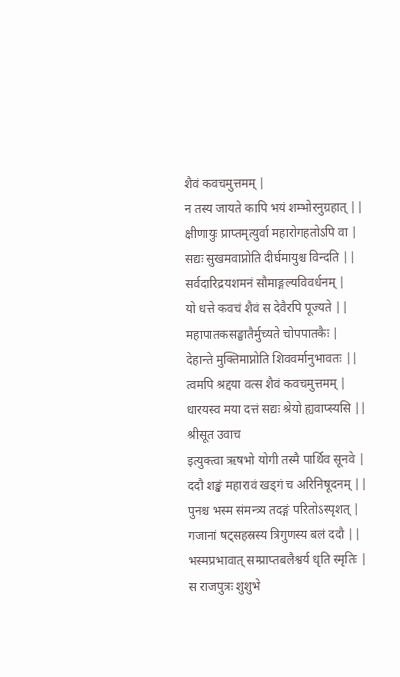शैवं कवचमुत्तमम् |
न तस्य जायते कापि भयं शम्भोरनुग्रहात् ||
क्षीणायुः प्राप्तमृत्युर्वा महारोगहतोऽपि वा |
सद्यः सुखमवाप्नोति दीर्घमायुश्च विन्दति ||
सर्वदारिद्रयशमनं सौमाङ्गल्यविवर्धनम् |
यो धत्ते कवचं शैवं स देवैरपि पूज्यते ||
महापातकसङ्घातैर्मुच्यते चोपपातकैः |
देहान्ते मुक्तिमाप्नोति शिववर्मानुभावतः ||
त्वमपि श्रद्दया वत्स शैवं कवचमुत्तमम् |
धारयस्व मया दत्तं सद्यः श्रेयो ह्यवाप्स्यसि ||
श्रीसूत उवाच
इत्युक्त्वा ऋषभो योगी तस्मै पार्थिव सूनवे |
ददौ शङ्खं महारावं खड्गं च अरिनिषूदनम् ||
पुनश्च भस्म संमन्त्र्य तदङ्गं परितोऽस्पृशत् |
गजानां षट्सहस्रस्य त्रिगुणस्य बलं ददौ ||
भस्मप्रभावात् सम्प्राप्तबलैश्वर्य धृति स्मृतिः |
स राजपुत्रः शुशुभे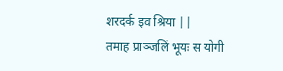शरदर्क इव श्रिया ||
तमाह प्राञ्जलिं भूयः स योगी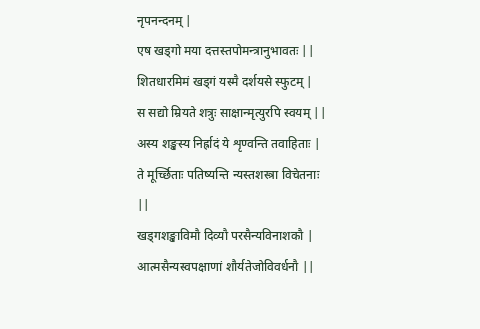नृपनन्दनम् |
एष खड्गो मया दत्तस्तपोमन्त्रानुभावतः ||
शितधारमिमं खड्गं यस्मै दर्शयसे स्फुटम् |
स सद्यो म्रियते शत्रुः साक्षान्मृत्युरपि स्वयम् ||
अस्य शङ्खस्य निर्ह्रादं ये शृण्वन्ति तवाहिताः |
ते मूर्च्छिताः पतिष्यन्ति न्यस्तशस्त्रा विचेतनाः ||
खड्गशङ्खाविमौ दिव्यौ परसैन्यविनाशकौ |
आत्मसैन्यस्वपक्षाणां शौर्यतेजोविवर्धनौ ||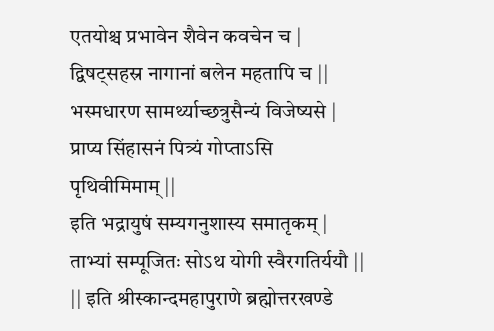एतयोश्च प्रभावेन शैवेन कवचेन च |
द्विषट्सहस्र नागानां बलेन महतापि च ||
भस्मधारण सामर्थ्याच्छत्रुसैन्यं विजेष्यसे |
प्राप्य सिंहासनं पित्र्यं गोप्ताऽसि पृथिवीमिमाम् ||
इति भद्रायुषं सम्यगनुशास्य समातृकम् |
ताभ्यां सम्पूजितः सोऽथ योगी स्वैरगतिर्ययौ ||
|| इति श्रीस्कान्दमहापुराणे ब्रह्मोत्तरखण्डे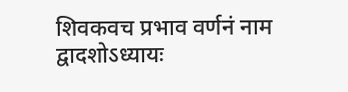शिवकवच प्रभाव वर्णनं नाम द्वादशोऽध्यायः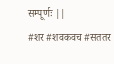सम्पूर्णः ||
#शर #शवकवच #सततर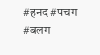#हनद #पचग #बलग